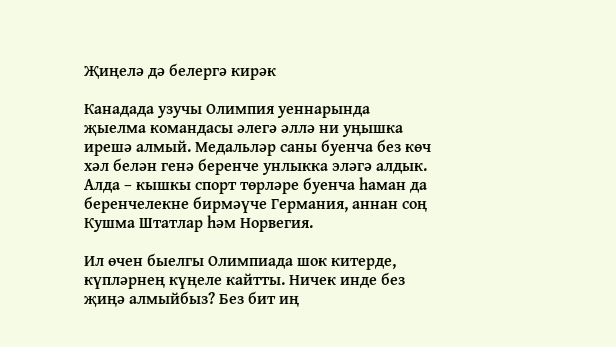Җиңелә дә белергә кирәк

Канадада узучы Олимпия уеннарында җыелма командасы әлегә әллә ни уңышка ирешә алмый. Медальләр саны буенча без көч хәл белән генә беренче унлыкка эләгә алдык. Алда – кышкы спорт төрләре буенча һаман да беренчелекне бирмәүче Германия, аннан соң Кушма Штатлар һәм Норвегия.

Ил өчен быелгы Олимпиада шок китерде, күпләрнең күңеле кайтты. Ничек инде без җиңә алмыйбыз? Без бит иң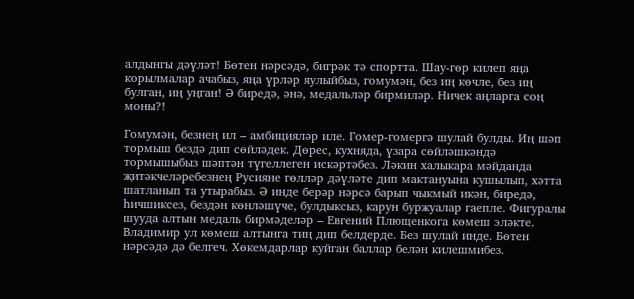алдынгы дәүләт! Бөтен нәрсәдә, бигрәк тә спортта. Шау-гөр килеп яңа корылмалар ачабыз, яңа үрләр яулыйбыз, гомумән, без иң көчле, без иң булган, иң уңган! Ә биредә, әнә, медальләр бирмиләр. Ничек аңларга соң моны?!

Гомумән, безнең ил – амбицияләр иле. Гомер-гомергә шулай булды. Иң шәп тормыш бездә дип сөйләдек. Дөрес, кухняда, үзара сөйләшкәндә тормышыбыз шәптән түгеллеген искәртәбез. Ләкин халыкара мәйданда җитәкчеләребезнең Русияне гөлләр дәүләте дип мактануына кушылып, хәтта шатланып та утырабыз. Ә инде берәр нәрсә барып чыкмый икән, биредә, һичшиксез, бездән көнләшүче, булдыксыз, карун буржуалар гаепле. Фигуралы шууда алтын медаль бирмәделәр – Евгений Плющенкога көмеш эләкте. Владимир ул көмеш алтынга тиң дип белдерде. Без шулай инде. Бөтен нәрсәдә дә белгеч. Хөкемдарлар куйган баллар белән килешмибез.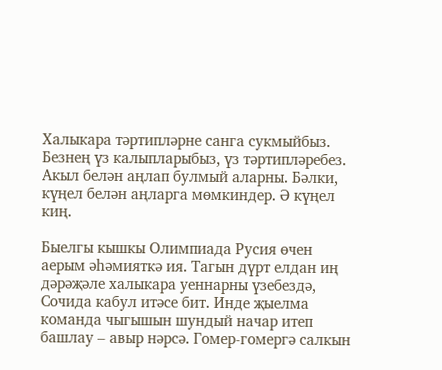Халыкара тәртипләрне санга сукмыйбыз. Безнең үз калыпларыбыз, үз тәртипләребез. Акыл белән аңлап булмый аларны. Бәлки, күңел белән аңларга мөмкиндер. Ә күңел киң.

Быелгы кышкы Олимпиада Русия өчен аерым әһәмияткә ия. Тагын дүрт елдан иң дәрәҗәле халыкара уеннарны үзебездә, Сочида кабул итәсе бит. Инде җыелма команда чыгышын шундый начар итеп башлау – авыр нәрсә. Гомер-гомергә салкын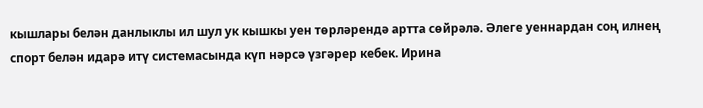кышлары белән данлыклы ил шул ук кышкы уен төрләрендә артта сөйрәлә. Әлеге уеннардан соң илнең спорт белән идарә итү системасында күп нәрсә үзгәрер кебек. Ирина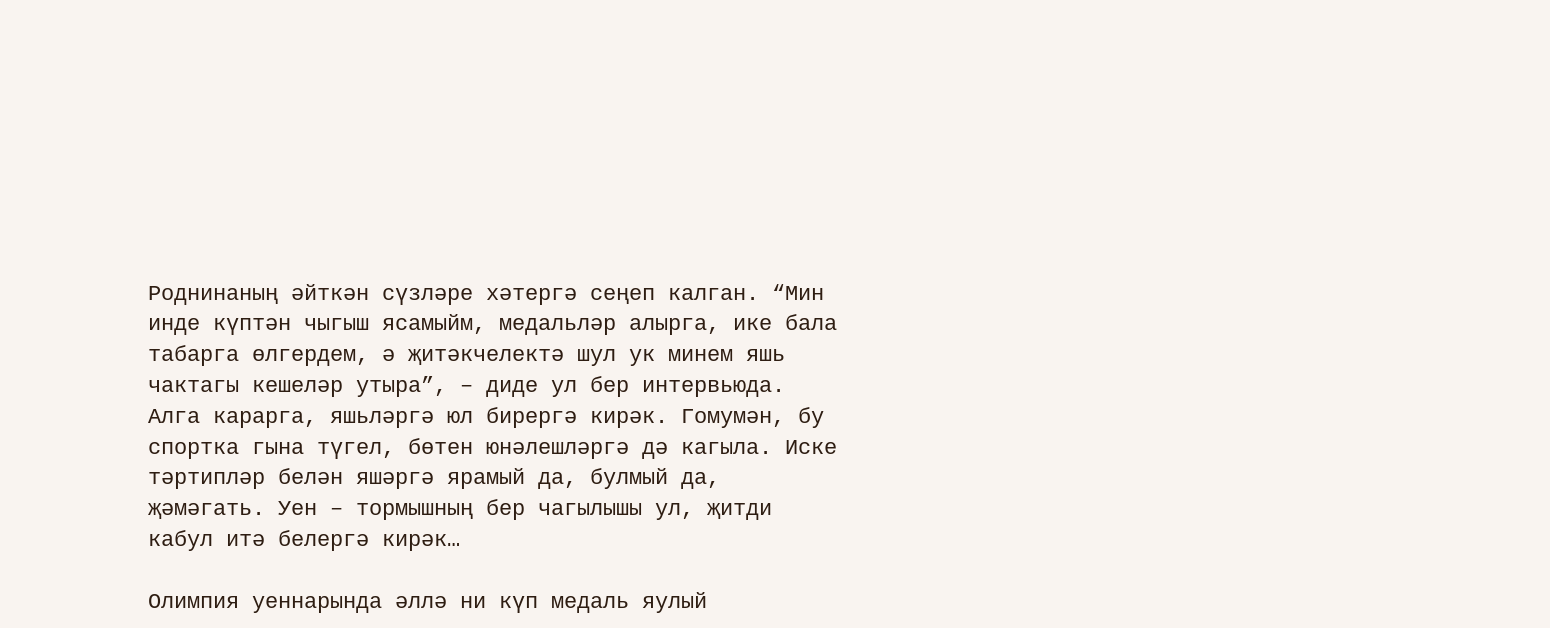Роднинаның әйткән сүзләре хәтергә сеңеп калган. “Мин инде күптән чыгыш ясамыйм, медальләр алырга, ике бала табарга өлгердем, ә җитәкчелектә шул ук минем яшь чактагы кешеләр утыра”, – диде ул бер интервьюда. Алга карарга, яшьләргә юл бирергә кирәк. Гомумән, бу спортка гына түгел, бөтен юнәлешләргә дә кагыла. Иске тәртипләр белән яшәргә ярамый да, булмый да, җәмәгать. Уен – тормышның бер чагылышы ул, җитди кабул итә белергә кирәк…

Олимпия уеннарында әллә ни күп медаль яулый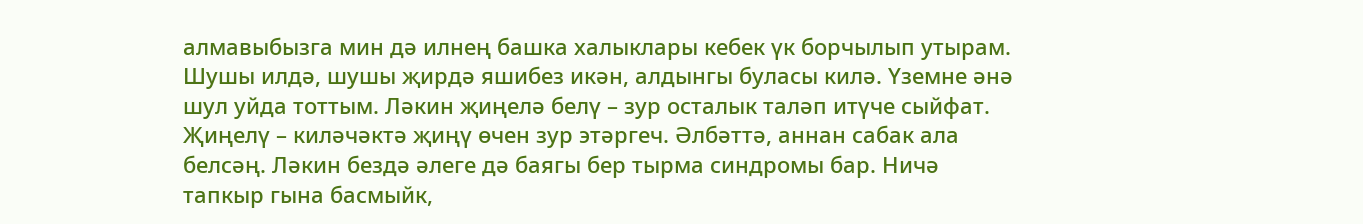алмавыбызга мин дә илнең башка халыклары кебек үк борчылып утырам. Шушы илдә, шушы җирдә яшибез икән, алдынгы буласы килә. Үземне әнә шул уйда тоттым. Ләкин җиңелә белү – зур осталык таләп итүче сыйфат. Җиңелү – киләчәктә җиңү өчен зур этәргеч. Әлбәттә, аннан сабак ала белсәң. Ләкин бездә әлеге дә баягы бер тырма синдромы бар. Ничә тапкыр гына басмыйк,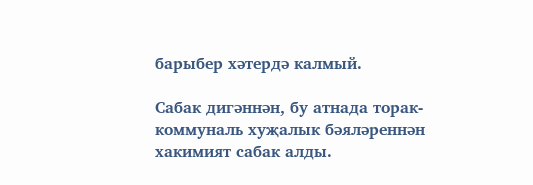барыбер хәтердә калмый.

Сабак дигәннән, бу атнада торак-коммуналь хуҗалык бәяләреннән хакимият сабак алды.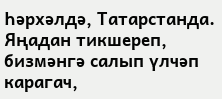Һәрхәлдә, Татарстанда. Яңадан тикшереп, бизмәнгә салып үлчәп карагач,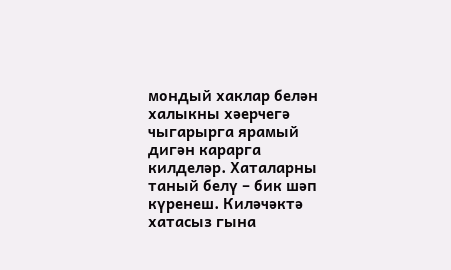мондый хаклар белән халыкны хәерчегә чыгарырга ярамый дигән карарга килделәр. Хаталарны таный белү – бик шәп күренеш. Киләчәктә хатасыз гына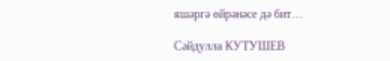яшәргә өйрәнәсе дә бит…

Сәйдулла КУТУШЕВ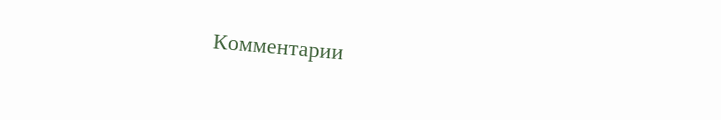Комментарии